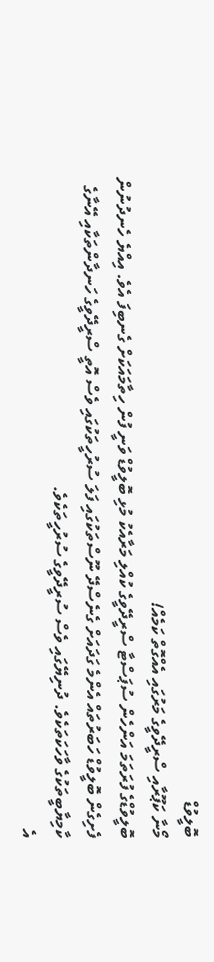ބޮލީވުޑް
މޯނާ ކަޕޫރާއި ސްރީދޭވީގެ މަރުގައި އެއްގޮތް ކަމެއް!
ބޮލީވުޑްގެ ފުރަތަމަ އަންހެން ސުޕަސްޓާ ސްރީދޭވީގެ ކުއްލި މަރާއެކު މުޅި ބޮލީވުޑް ވަނީ ފުން ހިތާމައަކަށް ގެނބިފަ އެވެ. އިއްޔެ ހެނދުނުން ފެށިގެން ބޮލީވުޑް ހަބަރުތައް އެންމެ ގަދައަށް ގެނެސްދޭ ނޫސްތަކުގައި ފަލަ ސުރުހީތަކުގައި ވެސް އޮތީ ސްރީދޭވީގެ ހަނދާންތަކާއި އޭނާގެ ކާމިޔާބީތަކުގެ ވާހަކަތަކެވެ. ދުނިޔޭގައި ވެސް ސުރީދޭވީގެ ސުރުހީތަކެވެ.
އެ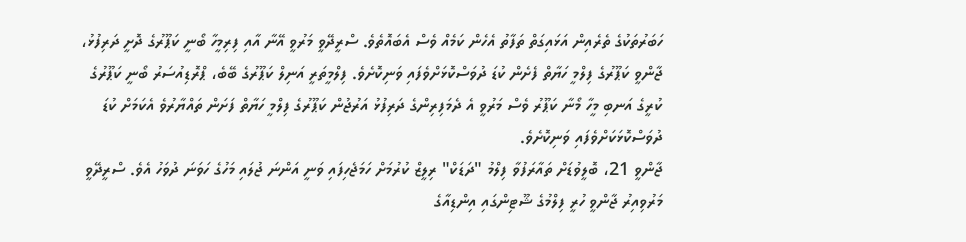ހަބަރުތަކުގެ ތެރެއިން އަޅައިގަތް ތަފާތު އެހެން ކަމެއް ވެސް އެބައޮތެވެ. ސްރީދޭވީ މަރުވީ އޭނާ އާއި ފިރިމީހާ ބޯނީ ކަޕޫރުގެ ދޮށީ ދަރިފުޅު، ޖާންވީ ކަޕޫރުގެ ފިލްމީ ހަޔާތް ފެށެން ކުޑަ ދުވަސްކޮޅަށްވެފައި ވަނިކޮށެވެ. ފިލްމީތަރީ އަނިލް ކަޕޫރުގެ ބޭބެ، ޕްރޮޑިއުސަރު ބޯނީ ކަޕޫރުގެ ކުރީގެ އަނބި މީހާ މޯނާ ކަޕޫރު ވެސް މަރުވީ އެ ދެމަފިރިންގެ ދަރިފުޅު އަރުޖުން ކަޕޫރުގެ ފިލްމީ ހަޔާތް ފަށަން ތައްޔާރުވެ އެކަމަށް ކުޑަ ދުވަސްކޮޅަކަށްވެފައި ވަނިކޮށެވެ.
ޖާންވީ 21، ބޮލީވުޑަށް ތައާރަފުވާ ފިލްމު "ދަޑަކް" ރިލީޒް ކުރުމަށް ހަމަޖެހިފައި ވަނީ އަންނަ ޖުލައި މަހުގެ ހަވަނަ ދުވަހު އެވެ. ސްރީދޭވީ މަރުވިއިރު ޖާންވީ ހުރީ ފިލްމުގެ ޝޫޓިންގައި އިންޑިއާގެ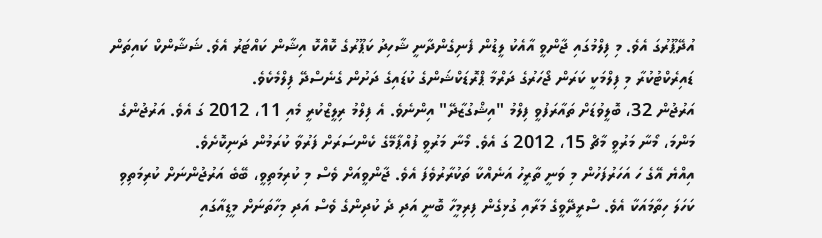އުދޭޕޫރުގަ އެވެ. މި ފިލްމުގައި ޖާންވީ އާއެކު ލީޑުން ފެނިގެންދާނީ ޝާހިދު ކަޕޫރުގެ ކޮއްކޮ އިޝާން ކައްޓަރު އެވެ. ޝަޝާންކް ކައިތަން ޑައިރެކްޓުކުރާ މި ފިލްމަކީ ކަރަން ޖޯހަރުގެ ދަރްމާ ޕްރޮޑަކްޝަންގެ ކުޑައިގެ ދަށުން ގެނެސްދޭ ފިލްމެކެވެ.
އަރުޖުން 32، ބޮލީވުޑަށް ތައާރަފުވީ ފިލްމު "އިޝްގުޒާދޭ" އިންނެވެ. އެ ފިލްމު ރިލީޒްކުރީ މެއި 11، 2012 ގަ އެވެ. އަރުޖުންގެ މަންމަ، މޯނާ މަރުވީ މާޗް 15، 2012 ގަ އެވެ. މޯނާ މަރުވީ ފުއްޕާމޭގެ ކެންސަރަށް ފަރުވާ ކުރަމުން ދަނިކޮށެވެ.
އިއްޔެ އޭގެ ހަ އަހަރުފަހުން މި ވަނީ ތާރީހު އަނެއްކާ ތަކުރާރުވެފަ އެވެ. ޖާންވީއަށް ވެސް މި ކުރިމަތިވީ، ބޭބެ އަރުޖުންނަށް ކުރިމަތިވި ކަހަލަ ހިތާމައަކާ އެވެ. ސްރީދޭވީގެ މަރާއި ގުޅިގެން ފިރިމީހާ ބޮނީ އަދި ދެ ކުދިންގެ ވެސް އަދި މިހާތަނަށް މީޑިއާގައި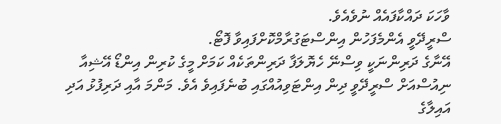ވާހަކަ ދައްކާފައެއް ނުވެއެވެ.
ސްރީދޭވީ އެންމެފަހުން އިންސްޓަގުރާމްކޮށްފައިވާ ފޮޓޯ.
އޭނާގެ ދަރިންނަކީ ވިސްނޭ ހެޔޮލަފާ ދަރިންތަކެއް ކަމަށް މީގެ ކުރިން އިންޑޯ އޭޝިއާ ނިއުސްއަށް ސްރީދޭވީ ދިން އިންޓަވިއުއްގައި ބުނެފައިވެ އެވެ. މަންމަ އާއި ދަރިފުޅު އަދި އައިލާގެ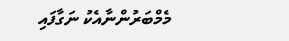މެމްބަރުންނާއެކު ނަގާފައި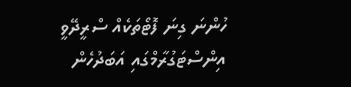ހުންނަ ގިނަ ފޮޓޯތަކެއް ސްރީދޭވީ އިންސްޓަގުރާމްގައި އަބަދުހެން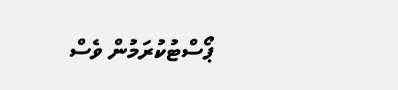ޕޯސްޓުކުރަމުން ވެސް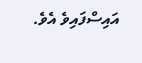އައިސްފައިވެ އެވެ.